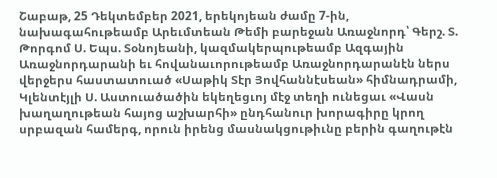Շաբաթ, 25 Դեկտեմբեր 2021, երեկոյեան ժամը 7-ին, նախագահութեամբ Արեւմտեան Թեմի բարեջան Առաջնորդ՝ Գերշ. Տ. Թորգոմ Ս. Եպս. Տօնոյեանի, կազմակերպութեամբ Ազգային Առաջնորդարանի եւ հովանաւորութեամբ Առաջնորդարանէն ներս վերջերս հաստատուած «Սաթիկ Տէր Յովհաննէսեան» հիմնադրամի, Կլենտէյլի Ս. Աստուածածին եկեղեցւոյ մէջ տեղի ունեցաւ «Վասն խաղաղութեան հայոց աշխարհի» ընդհանուր խորագիրը կրող սրբազան համերգ, որուն իրենց մասնակցութիւնը բերին գաղութէն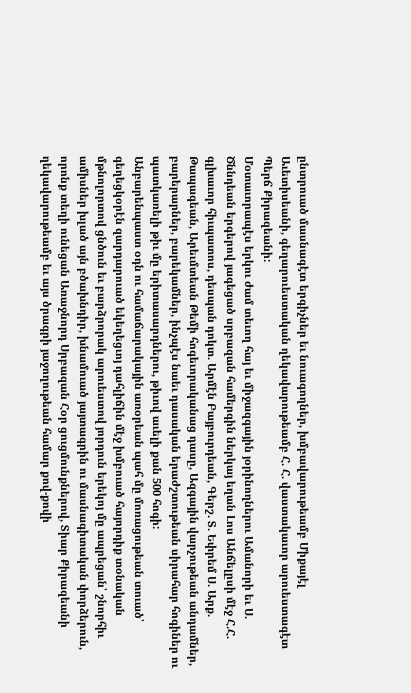ընտրուած մասնագէտ երգիչներ եւ նուագողներ, խմբավարութեամբ Միքայէլ Աւետիսեանի, գեղարուեստական ղեկավարութեամբ Հ. Հ. վաստակաւոր արուեստագէտ Պերճ Քիրազեանի:
Մօտաւորապէս երկու ժամ տեւող հայ եւ միջազգային յօրինողներու Ամանորի եւ Ս. Ծննդեան երգերով յագեցած սրբազան համերգին ներկայ եղան Լոս Անճելըսի մէջ Հ.Հ. գլխաւոր հիւպատոս, դեսպան դոկտ. Արմէն Բայբուրդեան, Գերշ. Տ. Եփրեմ Ս. Արք. Թապագեան, Արեւմտեան Թեմի հոգեւորականաց դասը, Ազգային վարչութեան անդամներ, բարերարներ, բարեկամներ, ինչպէս նաեւ դասական երաժշտութեան սիրահար հոգիներ ու պատկառելի թիւ մը երիտասարդներու, թիւով աւելի քան 500 հոգի:
Անբարենպաստ օդն ու համաճարակային առօրեան պահ մը մոռացութեան տուած՝ գեղեցկօրէն զարդարուած եկեղեցւոյ դահլիճին մէջ խմբուած հայորդիք տօնական մթնոլորտով ցնծուն եւ բարձրորակ արուեստով յորդուն երեկոյ մը ապրեցան՝ շնորհիւ ամիսներ խլած այն բծախնդիր, խնամուած յայտագրին ու մասնագիտական փորձերուն, որոնք տեղի ունեցան Առաջնորդ Սրբազան Հօր ցուցմունքներով, Տիար Քիրազեանի ղեկավարութեամբ եւ այս ծրագրի յաջողութեան համար քով-քովի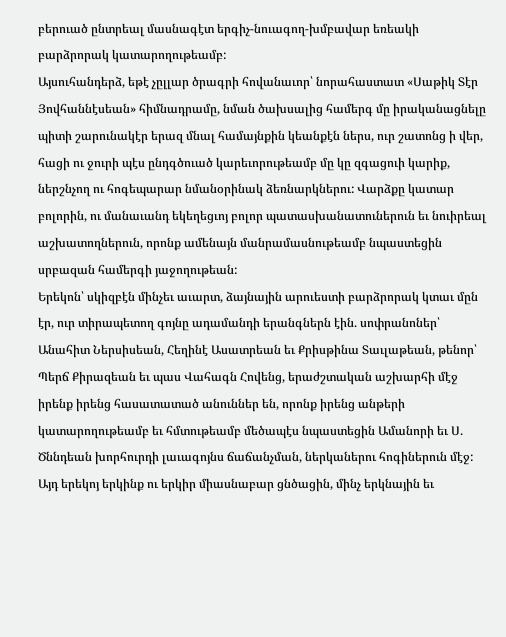բերուած ընտրեալ մասնագէտ երգիչ-նուագող-խմբավար եռեակի բարձրորակ կատարողութեամբ:
Այսուհանդերձ, եթէ չըլլար ծրագրի հովանաւոր՝ նորահաստատ «Սաթիկ Տէր Յովհաննէսեան» հիմնադրամը, նման ծախսալից համերգ մը իրականացնելը պիտի շարունակէր երազ մնալ համայնքին կեանքէն ներս, ուր շատոնց ի վեր, հացի ու ջուրի պէս ընդգծուած կարեւորութեամբ մը կը զգացուի կարիք, ներշնչող ու հոգեպարար նմանօրինակ ձեռնարկներու: Վարձքը կատար բոլորին, ու մանաւանդ եկեղեցւոյ բոլոր պատասխանատուներուն եւ նուիրեալ աշխատողներուն, որոնք ամենայն մանրամասնութեամբ նպաստեցին սրբազան համերգի յաջողութեան:
Երեկոն՝ սկիզբէն մինչեւ աւարտ, ձայնային արուեստի բարձրորակ կտաւ մըն էր, ուր տիրապետող գոյնը ադամանդի երանգներն էին. սոփրանոներ՝ Անահիտ Ներսիսեան, Հեղինէ Ասատրեան եւ Քրիսթինա Տաւլաթեան, թենոր՝ Պերճ Քիրազեան եւ պաս Վահագն Հովենց, երաժշտական աշխարհի մէջ իրենք իրենց հասատատած անուններ են, որոնք իրենց անթերի կատարողութեամբ եւ հմտութեամբ մեծապէս նպաստեցին Ամանորի եւ Ս. Ծննդեան խորհուրդի լաւագոյնս ճաճանչման, ներկաներու հոգիներուն մէջ: Այդ երեկոյ երկինք ու երկիր միասնաբար ցնծացին, մինչ երկնային եւ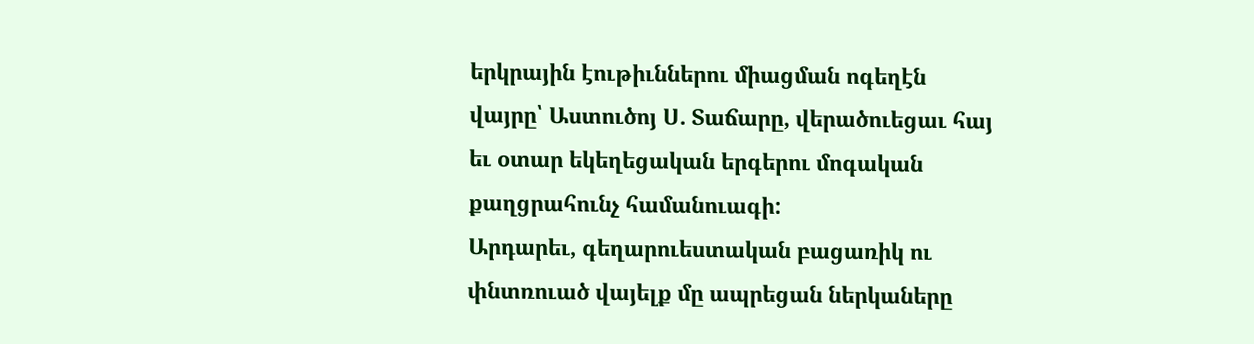երկրային էութիւններու միացման ոգեղէն վայրը՝ Աստուծոյ Ս. Տաճարը, վերածուեցաւ հայ եւ օտար եկեղեցական երգերու մոգական քաղցրահունչ համանուագի:
Արդարեւ, գեղարուեստական բացառիկ ու փնտռուած վայելք մը ապրեցան ներկաները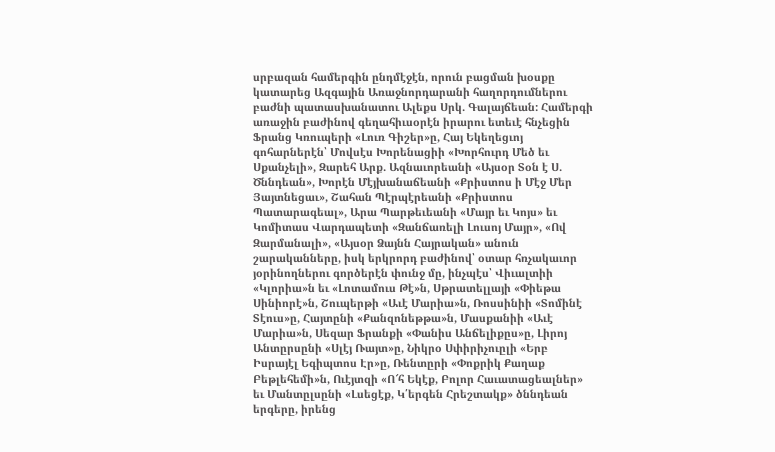սրբազան համերգին ընդմէջէն, որուն բացման խօսքը կատարեց Ազգային Առաջնորդարանի հաղորդումներու բաժնի պատասխանատու Ալեքս Սրկ. Գալայճեան: Համերգի առաջին բաժինով գեղահիւսօրէն իրարու ետեւէ հնչեցին Ֆրանց Կռուպերի «Լուռ Գիշեր»ը, Հայ Եկեղեցւոյ գոհարներէն՝ Մովսէս Խորենացիի «Խորհուրդ Մեծ եւ Սքանչելի», Զարեհ Արք. Ազնաւորեանի «Այսօր Տօն է Ս. Ծննդեան», Խորէն Մէյխանաճեանի «Քրիստոս ի Մէջ Մեր Յայտնեցաւ», Շահան Պէրպէրեանի «Քրիստոս Պատարագեալ», Արա Պարթեւեանի «Մայր եւ Կոյս» եւ Կոմիտաս Վարդապետի «Զանճառելի Լուսոյ Մայր», «Ով Զարմանալի», «Այսօր Ձայնն Հայրական» անուն շարականները, իսկ երկրորդ բաժինով՝ օտար հռչակաւոր յօրինողներու գործերէն փունջ մը, ինչպէս՝ Վիւալտիի «Կլորիա»ն եւ «Լոտամուս Թէ»ն, Սթրատելլայի «Փիեթա Սինիորէ»ն, Շուպերթի «Աւէ Մարիա»ն, Ռոսսինիի «Տոմինէ Տէուս»ը, Հայտընի «Քանզոնեթթա»ն, Մասքանիի «Աւէ Մարիա»ն, Սեզար Ֆրանքի «Փանիս Անճելիքըս»ը, Լիրոյ Անտըրսընի «Սլէյ Ռայտ»ը, Նիկրօ Սփիրիչուըլի «Երբ Իսրայէլ Եգիպտոս Էր»ը, Ռենտըրի «Փոքրիկ Քաղաք Բեթլեհեմի»ն, Ուէյտզի «Ո՜հ Եկէք, Բոլոր Հաւատացեալներ» եւ Մանտըլսընի «Լսեցէք, Կ՛երգեն Հրեշտակք» ծննդեան երգերը, իրենց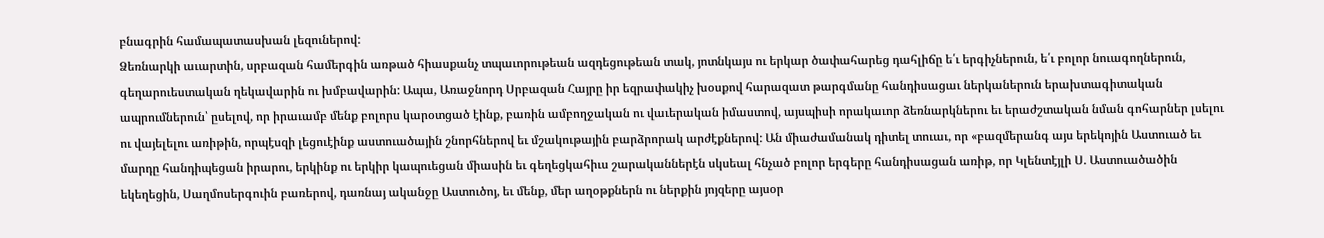բնագրին համապատասխան լեզուներով:
Ձեռնարկի աւարտին, սրբազան համերգին առթած հիասքանչ տպաւորութեան ազդեցութեան տակ, յոտնկայս ու երկար ծափահարեց դահլիճը ե՛ւ երգիչներուն, ե՛ւ բոլոր նուագողներուն, գեղարուեստական ղեկավարին ու խմբավարին: Ապա, Առաջնորդ Սրբազան Հայրը իր եզրափակիչ խօսքով հարազատ թարգմանը հանդիսացաւ ներկաներուն երախտագիտական ապրումներուն՝ ըսելով, որ իրաւամբ մենք բոլորս կարօտցած էինք, բառին ամբողջական ու վաւերական իմաստով, այսպիսի որակաւոր ձեռնարկներու եւ երաժշտական նման գոհարներ լսելու ու վայելելու առիթին, որպէսզի լեցուէինք աստուածային շնորհներով եւ մշակութային բարձրորակ արժէքներով: Ան միաժամանակ դիտել տուաւ, որ «բազմերանգ այս երեկոյին Աստուած եւ մարդը հանդիպեցան իրարու, երկինք ու երկիր կապուեցան միասին եւ գեղեցկահիւս շարականներէն սկսեալ հնչած բոլոր երգերը հանդիսացան առիթ, որ Կլենտէյլի Ս. Աստուածածին եկեղեցին, Սաղմոսերգուին բառերով, դառնայ ականջը Աստուծոյ, եւ մենք, մեր աղօթքներն ու ներքին յոյզերը այսօր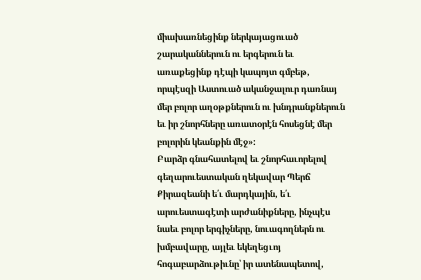միախառնեցինք ներկայացուած շարականներուն ու երգերուն եւ առաքեցինք դէպի կապոյտ գմբեթ, որպէսզի Աստուած ականջալուր դառնայ մեր բոլոր աղօթքներուն ու խնդրանքներուն եւ իր շնորհները առատօրէն հոսեցնէ մեր բոլորին կեանքին մէջ»:
Բարձր գնահատելով եւ շնորհաւորելով գեղարուեստական ղեկավար Պերճ Քիրազեանի ե՛ւ մարդկային, ե՛ւ արուեստագէտի արժանիքները, ինչպէս նաեւ բոլոր երգիչները, նուագողներն ու խմբավարը, այլեւ եկեղեցւոյ հոգաբարձութիւնը՝ իր ատենապետով,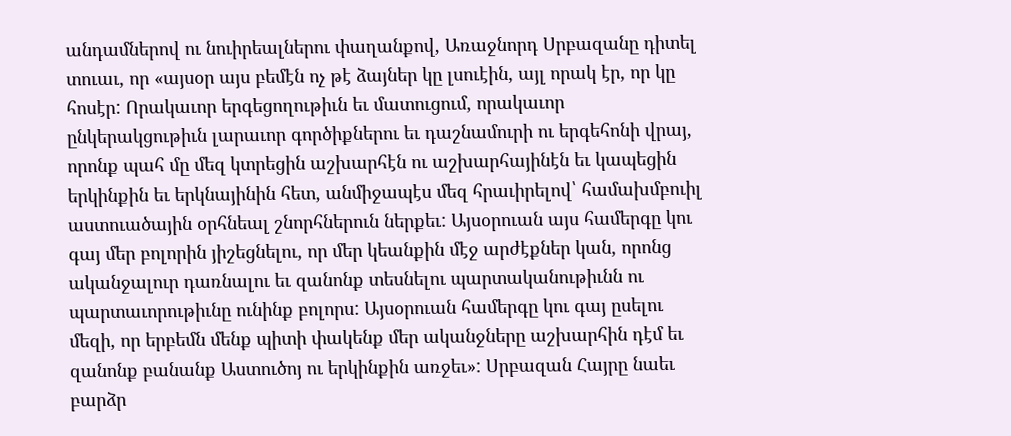անդամներով ու նուիրեալներու փաղանքով, Առաջնորդ Սրբազանը դիտել տուաւ, որ «այսօր այս բեմէն ոչ թէ ձայներ կը լսուէին, այլ որակ էր, որ կը հոսէր: Որակաւոր երգեցողութիւն եւ մատուցում, որակաւոր ընկերակցութիւն լարաւոր գործիքներու եւ դաշնամուրի ու երգեհոնի վրայ, որոնք պահ մը մեզ կտրեցին աշխարհէն ու աշխարհայինէն եւ կապեցին երկինքին եւ երկնայինին հետ, անմիջապէս մեզ հրաւիրելով՝ համախմբուիլ աստուածային օրհնեալ շնորհներուն ներքեւ: Այսօրուան այս համերգը կու գայ մեր բոլորին յիշեցնելու, որ մեր կեանքին մէջ արժէքներ կան, որոնց ականջալուր դառնալու եւ զանոնք տեսնելու պարտականութիւնն ու պարտաւորութիւնը ունինք բոլորս: Այսօրուան համերգը կու գայ ըսելու մեզի, որ երբեմն մենք պիտի փակենք մեր ականջները աշխարհին դէմ եւ զանոնք բանանք Աստուծոյ ու երկինքին առջեւ»: Սրբազան Հայրը նաեւ բարձր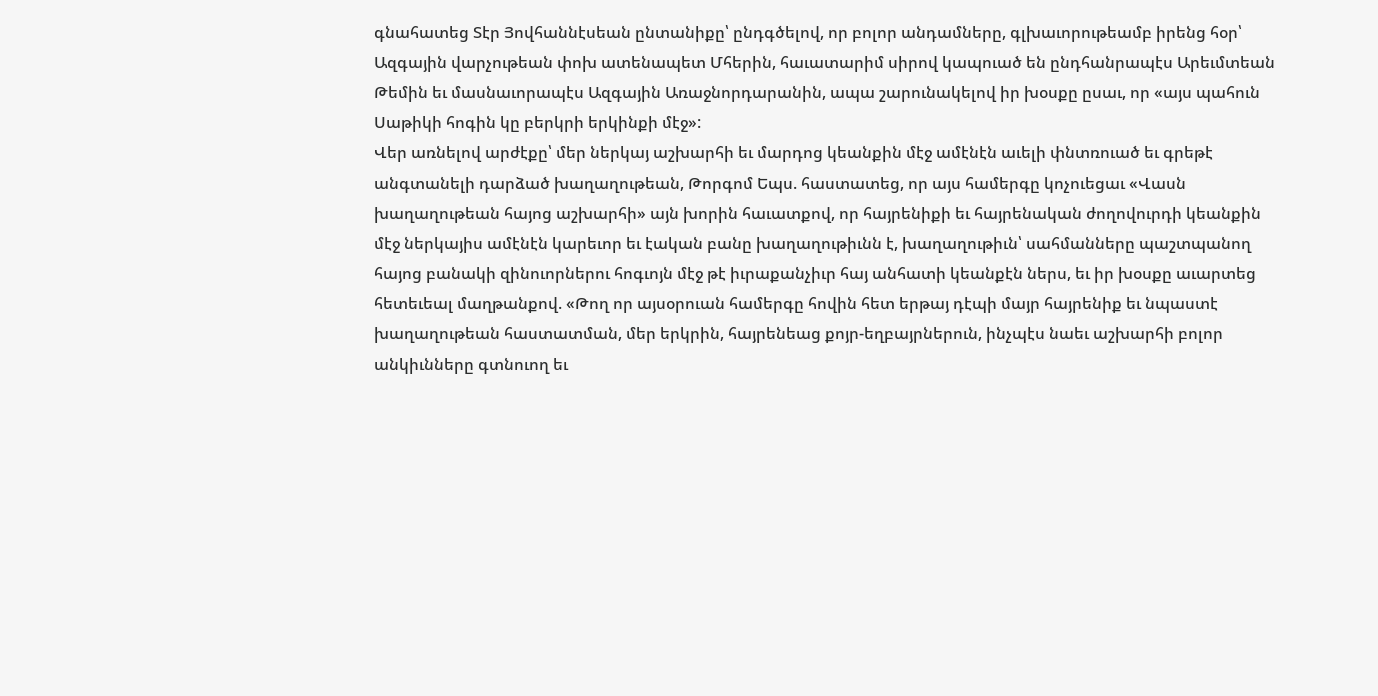գնահատեց Տէր Յովհաննէսեան ընտանիքը՝ ընդգծելով, որ բոլոր անդամները, գլխաւորութեամբ իրենց հօր՝ Ազգային վարչութեան փոխ ատենապետ Մհերին, հաւատարիմ սիրով կապուած են ընդհանրապէս Արեւմտեան Թեմին եւ մասնաւորապէս Ազգային Առաջնորդարանին, ապա շարունակելով իր խօսքը ըսաւ, որ «այս պահուն Սաթիկի հոգին կը բերկրի երկինքի մէջ»:
Վեր առնելով արժէքը՝ մեր ներկայ աշխարհի եւ մարդոց կեանքին մէջ ամէնէն աւելի փնտռուած եւ գրեթէ անգտանելի դարձած խաղաղութեան, Թորգոմ Եպս. հաստատեց, որ այս համերգը կոչուեցաւ «Վասն խաղաղութեան հայոց աշխարհի» այն խորին հաւատքով, որ հայրենիքի եւ հայրենական ժողովուրդի կեանքին մէջ ներկայիս ամէնէն կարեւոր եւ էական բանը խաղաղութիւնն է, խաղաղութիւն՝ սահմանները պաշտպանող հայոց բանակի զինուորներու հոգւոյն մէջ թէ իւրաքանչիւր հայ անհատի կեանքէն ներս, եւ իր խօսքը աւարտեց հետեւեալ մաղթանքով. «Թող որ այսօրուան համերգը հովին հետ երթայ դէպի մայր հայրենիք եւ նպաստէ խաղաղութեան հաստատման, մեր երկրին, հայրենեաց քոյր-եղբայրներուն, ինչպէս նաեւ աշխարհի բոլոր անկիւնները գտնուող եւ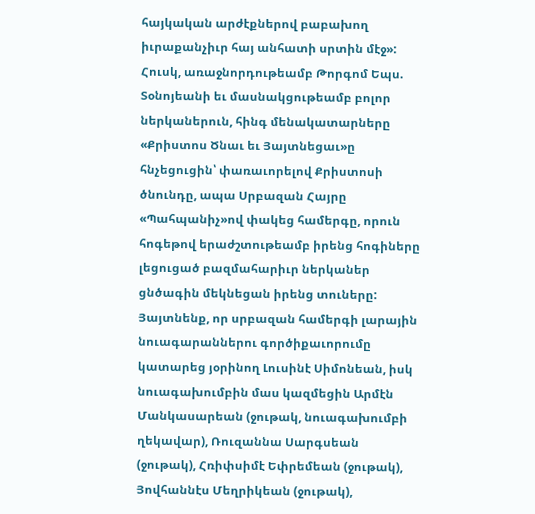հայկական արժէքներով բաբախող իւրաքանչիւր հայ անհատի սրտին մէջ»:
Հուսկ, առաջնորդութեամբ Թորգոմ Եպս. Տօնոյեանի եւ մասնակցութեամբ բոլոր ներկաներուն, հինգ մենակատարները «Քրիստոս Ծնաւ եւ Յայտնեցաւ»ը հնչեցուցին՝ փառաւորելով Քրիստոսի ծնունդը, ապա Սրբազան Հայրը «Պահպանիչ»ով փակեց համերգը, որուն հոգեթով երաժշտութեամբ իրենց հոգիները լեցուցած բազմահարիւր ներկաներ ցնծագին մեկնեցան իրենց տուները:
Յայտնենք, որ սրբազան համերգի լարային նուագարաններու գործիքաւորումը կատարեց յօրինող Լուսինէ Սիմոնեան, իսկ նուագախումբին մաս կազմեցին Արմէն Մանկասարեան (ջութակ, նուագախումբի ղեկավար), Ռուզաննա Սարգսեան (ջութակ), Հռիփսիմէ Եփրեմեան (ջութակ), Յովհաննէս Մեղրիկեան (ջութակ),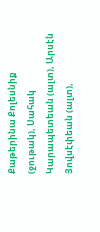Քաթերինա Քոլեսնիք (ջութակ), Սահակ Կարապետեան (ալտ), Արսէն Յովսէփեան (ալտ),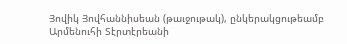Յովիկ Յովհաննիսեան (թաւջութակ), ընկերակցութեամբ Արմենուհի Տէրտէրեանի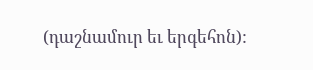(դաշնամուր եւ երգեհոն):